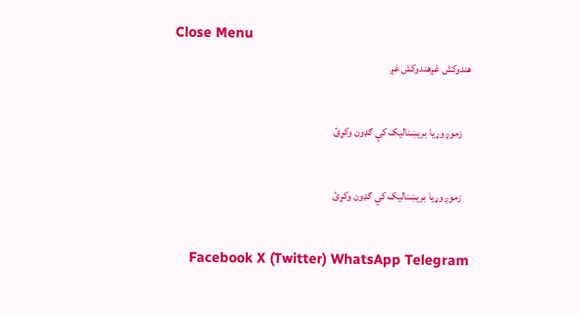Close Menu
هندوکش غږهندوکش غږ

    زموږ وړیا بریښنالیک کې ګډون وکړئ

    زموږ وړیا بریښنالیک کې ګډون وکړئ

    Facebook X (Twitter) WhatsApp Telegram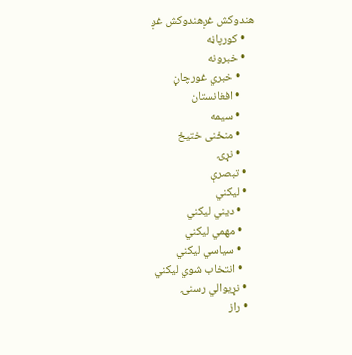هندوکش غږهندوکش غږ
    • کورپاڼه
    • خبرونه
      • خبري غورچاڼ
      • افغانستان
      • سیمه
      • منځنی ختیځ
      • نړۍ
    • تبصرې
    • لیکني
      • دیني لیکني
      • مهمي لیکني
      • سیاسي لیکني
      • انتخاب شوي لیکني
    • نړیوالي رسنۍ
    • راز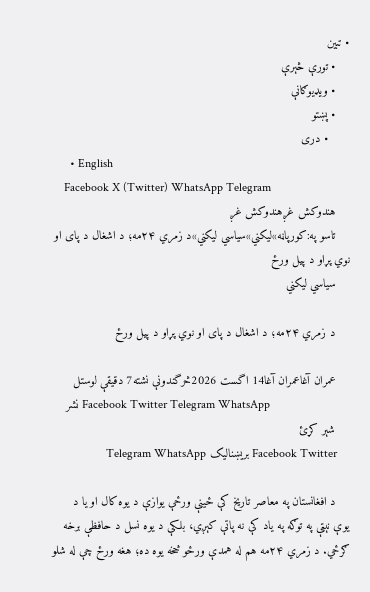• تبین
    • تورې څېرې
    • ویډیوګانې
    • پښتو
      • دری
      • English
    Facebook X (Twitter) WhatsApp Telegram
    هندوکش غږهندوکش غږ
    تاسو په:کورپاڼه»لیکني»سیاسي لیکني»د زمري ۲۴مه؛ د اشغال د پای او نوي پړاو د پیل ورځ
    سیاسي لیکني

    د زمري ۲۴مه؛ د اشغال د پای او نوي پړاو د پیل ورځ

    عمران آغاعمران آغا14 اگست 2026څرگندونې نشته7 دقیقې لوستل
    نشر Facebook Twitter Telegram WhatsApp
    شېر کړئ
    Facebook Twitter بریښنالیک Telegram WhatsApp

    د افغانستان په معاصر تاریخ کې ځینې ورځې یوازې د یوه کال او یا د یوې نېټې په توګه په یاد کې نه پاتې کېږي، بلکې د یوه نسل د حافظې برخه ګرځي. د زمري ۲۴مه هم له همدې ورځو څخه یوه ده؛ هغه ورځ چې له شلو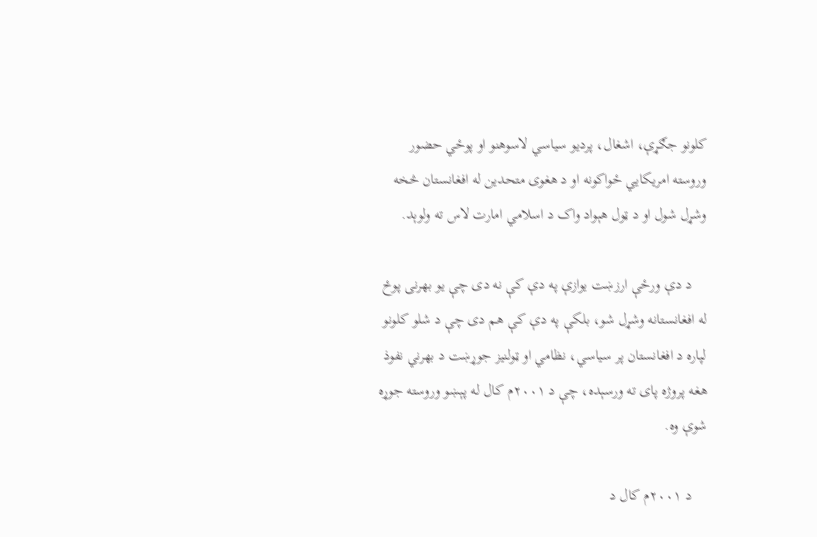کلونو جګړې، اشغال، پردیو سیاسي لاسوهنو او پوځي حضور وروسته امریکايي ځواکونه او د هغوی متحدین له افغانستان څخه وشړل شول او د ټول هېواد واک د اسلامي امارت لاس ته ولوېد.

    د دې ورځې ارزښت یوازې په دې کې نه دی چې یو بهرنی پوځ له افغانستانه وشړل شو، بلکې په دې کې هم دی چې د شلو کلونو لپاره د افغانستان پر سیاسي، نظامي او ټولنیز جوړښت د بهرني نفوذ هغه پروژه پای ته ورسېده، چې د ۲۰۰۱م کال له پېښو وروسته جوړه شوې وه.

    د ۲۰۰۱م کال د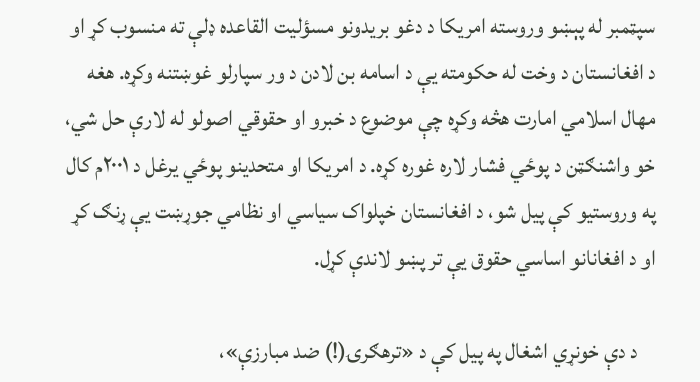سپټمبر له پېښو وروسته امریکا د دغو بریدونو مسؤلیت القاعده ډلې ته منسوب کړ او د افغانستان د وخت له حکومته یې د اسامه بن لادن د ور سپارلو غوښتنه وکړه. هغه مهال اسلامي امارت هڅه وکړه چې موضوع د خبرو او حقوقي اصولو له لارې حل شي، خو واشنګټن د پوځي فشار لاره غوره کړه. د امریکا او متحدینو پوځي یرغل د ۲۰۰۱م کال په وروستیو کې پیل شو، د افغانستان خپلواک سیاسي او نظامي جوړښت یې ړنګ کړ او د افغانانو اساسي حقوق یې تر پښو لاندې کړل.

    د دې خونړي اشغال په پیل کې د «ترهګرۍ(!) ضد مبارزې»،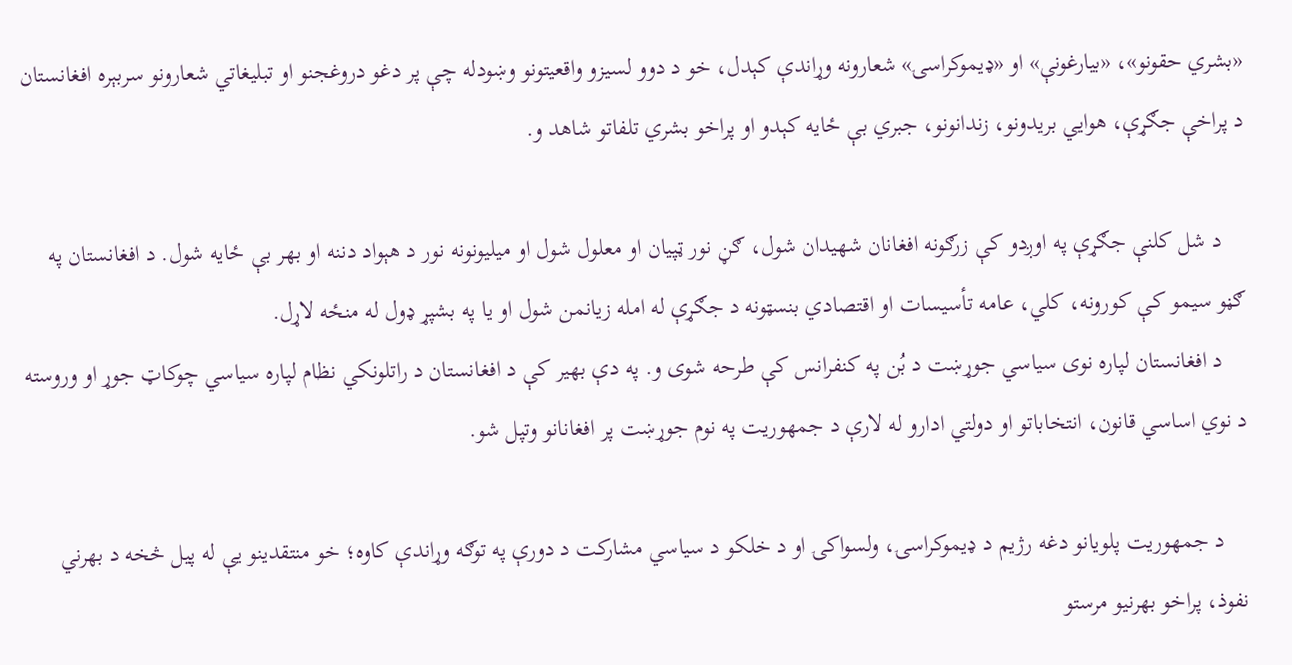«بشري حقونو»، «بیارغونې» او «ډیموکراسۍ» شعارونه وړاندې کېدل، خو د دوو لسیزو واقعیتونو وښودله چې پر دغو دروغجنو او تبلیغاتي شعارونو سربېره افغانستان د پراخې جګړې، هوايي بریدونو، زندانونو، جبري بې ‌ځایه کېدو او پراخو بشري تلفاتو شاهد و.

    د شل کلنې جګړې په اوږدو کې زرګونه افغانان شهیدان شول، ګڼ نور ټپیان او معلول شول او میلیونونه نور د هېواد دننه او بهر بې ‌ځایه شول. د افغانستان په ګڼو سیمو کې کورونه، کلي، عامه تأسیسات او اقتصادي بنسټونه د جګړې له امله زیانمن شول او یا په بشپړ ډول له منځه لاړل.
    د افغانستان لپاره نوی سیاسي جوړښت د بُن په کنفرانس کې طرحه شوی و. په دې بهیر کې د افغانستان د راتلونکي نظام لپاره سیاسي چوکاټ جوړ او وروسته د نوي اساسي قانون، انتخاباتو او دولتي ادارو له لارې د جمهوریت په نوم جوړښت پر افغانانو وتپل شو.

    د جمهوریت پلویانو دغه رژیم د ډیموکراسۍ، ولسواکۍ او د خلکو د سیاسي مشارکت د دورې په توګه وړاندې کاوه؛ خو منتقدینو یې له پیل څخه د بهرني نفوذ، پراخو بهرنیو مرستو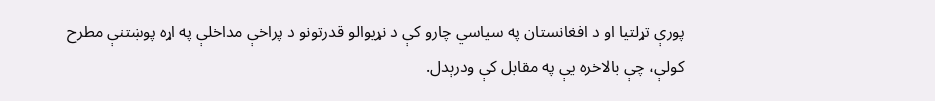پورې تړلتیا او د افغانستان په سیاسي چارو کې د نړیوالو قدرتونو د پراخې مداخلې په اړه پوښتنې مطرح کولې، چې بالاخره یې په مقابل کې ودرېدل.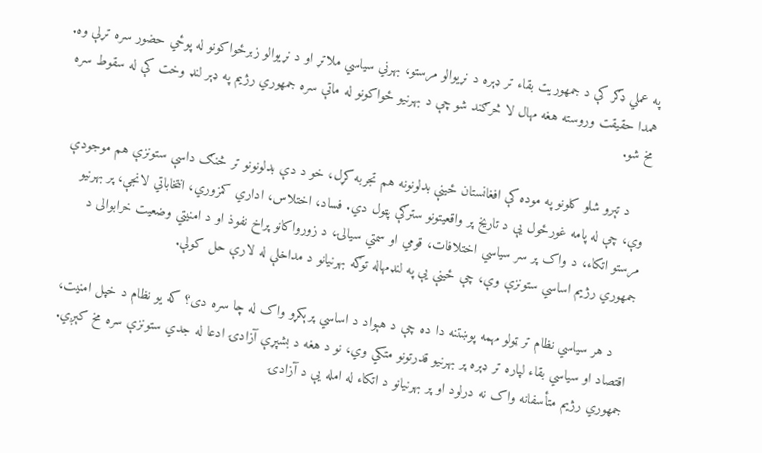په عملي ډګر کې د جمهوریت بقاء تر ډېره د نړیوالو مرستو، بهرني سیاسي ملاتړ او د نړیوالو زبرځواکونو له پوځي حضور سره تړلې وه. همدا حقیقت وروسته هغه مهال لا څرګند شو چې د بهرنیو ځواکونو له ماتې سره جمهوري رژیم په ډېر لنډ وخت کې له سقوط سره مخ شو.

    د تېرو شلو کلونو په موده کې افغانستان ځینې بدلونونه هم تجربه کړل، خو د دې بدلونونو تر څنګ داسې ستونزې هم موجودې وې، چې له پامه غورځول یې د تاریخ پر واقعیتونو سترګې پټول دي. فساد، اختلاس، اداري کمزوري، انتخاباتي لانجې، پر بهرنیو مرستو اتکاء، د واک پر سر سیاسي اختلافات، قومي او سمتي سیالۍ، د زورواکانو پراخ نفوذ او د امنیتي وضعیت خرابوالی د جمهوري رژیم اساسي ستونزې وې، چې ځینې یې په لنډمهاله توګه بهرنیانو د مداخلې له لارې حل کولې.

    د هر سیاسي نظام تر ټولو مهمه پوښتنه دا ده چې د هېواد د اساسي پرېکړو واک له چا سره دی؟ که یو نظام د خپل امنیت، اقتصاد او سیاسي بقاء لپاره تر ډېره پر بهرنیو قدرتونو متکي وي، نو د هغه د بشپړې آزادۍ ادعا له جدي ستونزې سره مخ کېږي. جمهوري رژیم متأسفانه واک نه درلود او پر بهرنیانو د اتکاء له امله یې د آزادۍ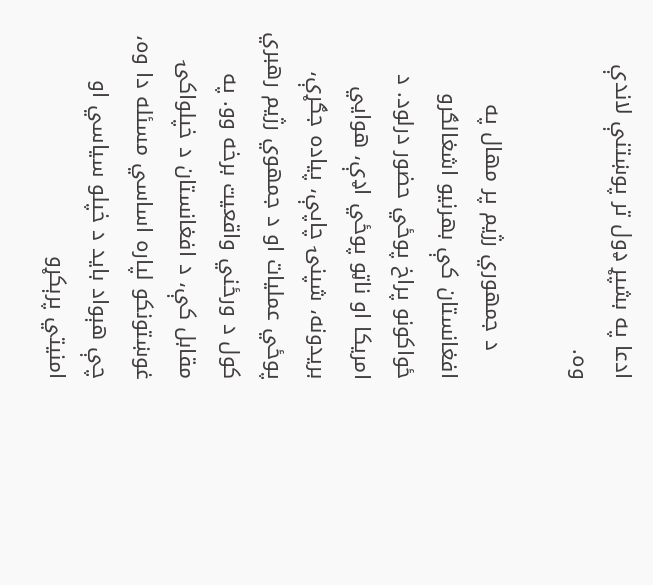ادعا په بشپړ ډول تر پوښتنې لاندې وه.

    د جمهوري رژیم پر مهال په افغانستان کې بهرنیو اشغالګرو ځواکونو پراخ پوځي حضور درلود. د امریکا او ناټو پوځي اډې، هوايي بریدونه، شپنۍ چاپې، پیاده جګړې، پوځي عملیات او د جمهوي رژیم رهبري کول د ورځني واقعیت برخه وو. په مقابل کې، د افغانستان د خپلواکۍ غوښتونکو لپاره اساسي مسئله دا وه، چې هېواد باید د خپلو سیاسي او امنیتي پرېکړو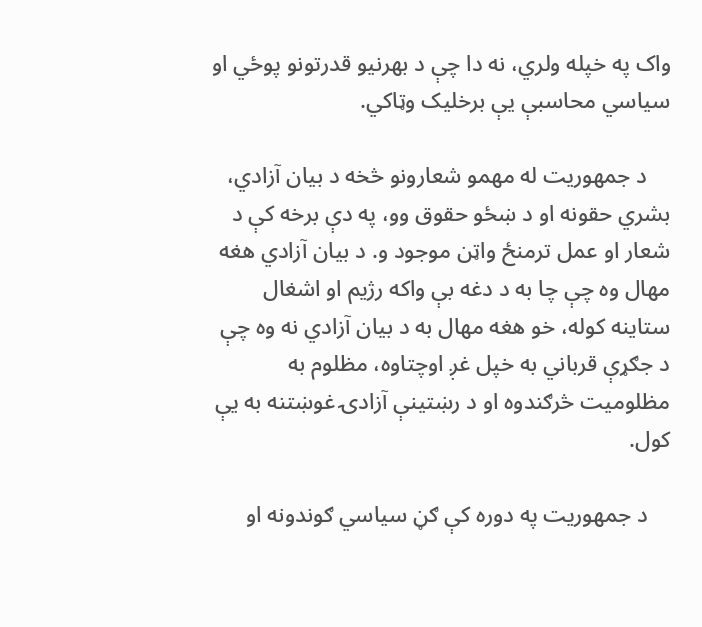واک په خپله ولري، نه دا چې د بهرنیو قدرتونو پوځي او سیاسي محاسبې یې برخلیک وټاکي.

    د جمهوریت له مهمو شعارونو څخه د بیان آزادي، بشري حقونه او د ښځو حقوق وو، په دې برخه کې د شعار او عمل ترمنځ واټن موجود و. د بیان آزادي هغه مهال وه چې چا به د دغه بې واکه رژیم او اشغال ستاینه کوله، خو هغه مهال به د بیان آزادي نه وه چې د جګړې قرباني به خپل غږ اوچتاوه، مظلوم به مظلومیت څرګندوه او د رښتینې آزادۍ غوښتنه به یې کول.

    د جمهوریت په دوره کې ګڼ سیاسي ګوندونه او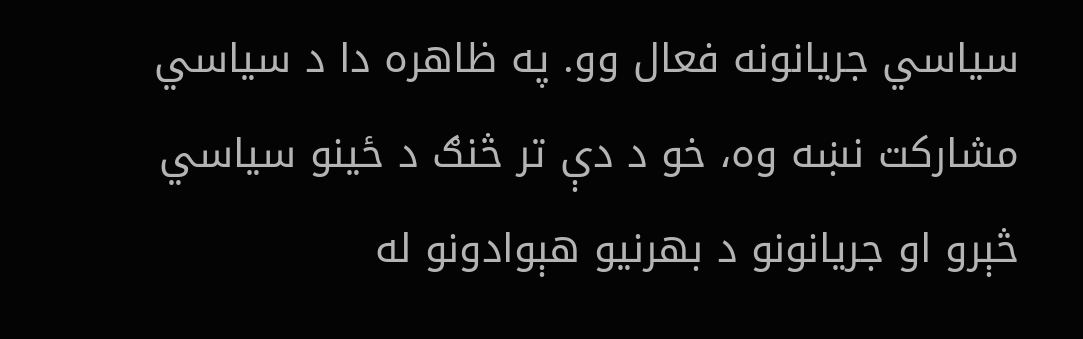سیاسي جریانونه فعال وو. په ظاهره دا د سیاسي مشارکت نښه وه، خو د دې تر څنګ د ځینو سیاسي څېرو او جریانونو د بهرنیو هېوادونو له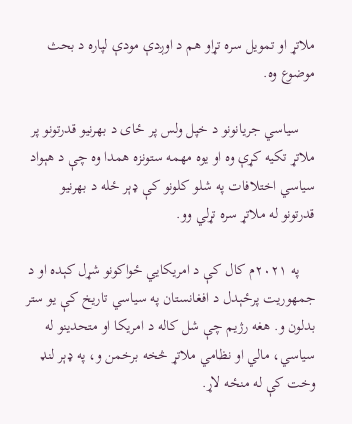ملاتړ او تمویل سره تړاو هم د اوږدې مودې لپاره د بحث موضوع وه.

    سیاسي جریانونو د خپل ولس پر ځای د بهرنیو قدرتونو پر ملاتړ تکیه کړې وه او یوه مهمه ستونزه همدا وه چې د هېواد سیاسي اختلافات په شلو کلونو کې ډېر ځله د بهرنیو قدرتونو له ملاتړ سره تړلي وو.

    په ۲۰۲۱م کال کې د امریکايي ځواکونو شړل کېده او د جمهوریت پرځېدل د افغانستان په سیاسي تاریخ کې یو ستر بدلون و. هغه رژیم چې شل کاله د امریکا او متحدینو له سیاسي، مالي او نظامي ملاتړ څخه برخمن و، په ډېر لنډ وخت کې له منځه لاړ.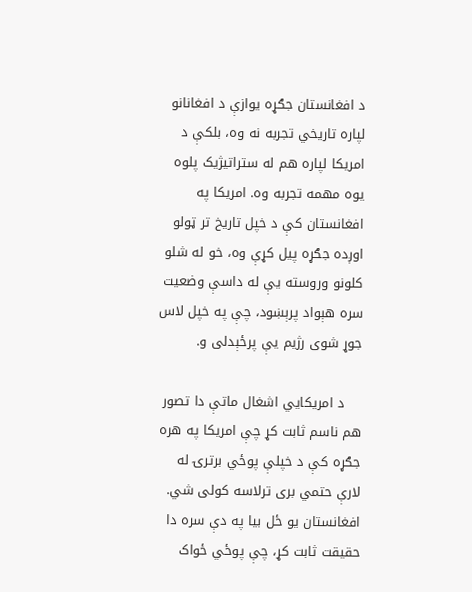د افغانستان جګړه یوازې د افغانانو لپاره تاریخي تجربه نه وه، بلکې د امریکا لپاره هم له ستراتیژیک پلوه یوه مهمه تجربه وه. امریکا په افغانستان کې د خپل تاریخ تر ټولو اوږده جګړه پیل کړې وه، خو له شلو کلونو وروسته یې له داسې وضعیت سره هېواد پرېښود، چې په خپل لاس جوړ شوی رژیم یې پرځېدلی و.

    د امریکايي اشغال ماتې دا تصور هم ناسم ثابت کړ چې امریکا په هره جګړه کې د خپلې پوځي برترۍ له لارې حتمي بری ترلاسه کولی شي. افغانستان یو ځل بیا په دې سره دا حقیقت ثابت کړ، چې پوځي ځواک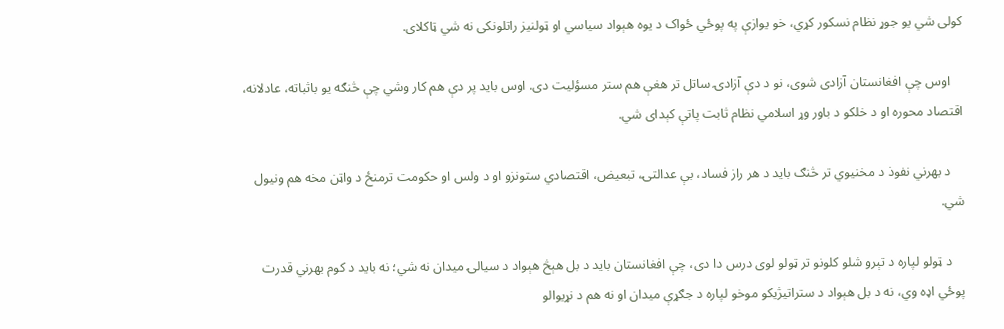کولی شي یو جوړ نظام نسکور کړي، خو یوازې په پوځي ځواک د یوه هېواد سیاسي او ټولنیز راتلونکی نه شي ټاکلای.

    اوس چې افغانستان آزادی شوی، نو د دې آزادۍ ساتل تر هغې هم ستر مسؤلیت دی. اوس باید پر دې هم کار وشي چې څنګه یو باثباته، عادلانه، اقتصاد محوره او د خلکو د باور وړ اسلامي نظام ثابت پاتې کېدای شي.

    د بهرني نفوذ د مخنیوي تر څنګ باید د هر راز فساد، بې ‌عدالتۍ، تبعیض، اقتصادي ستونزو او د ولس او حکومت ترمنځ د واټن مخه هم ونیول شي.

    د ټولو لپاره د تېرو شلو کلونو تر ټولو لوی درس دا دی، چې افغانستان باید د بل هېڅ هېواد د سیالۍ میدان نه شي؛ نه باید د کوم بهرني قدرت پوځي اډه وي، نه د بل هېواد د ستراتیژیکو موخو لپاره د جګړې میدان او نه هم د نړیوالو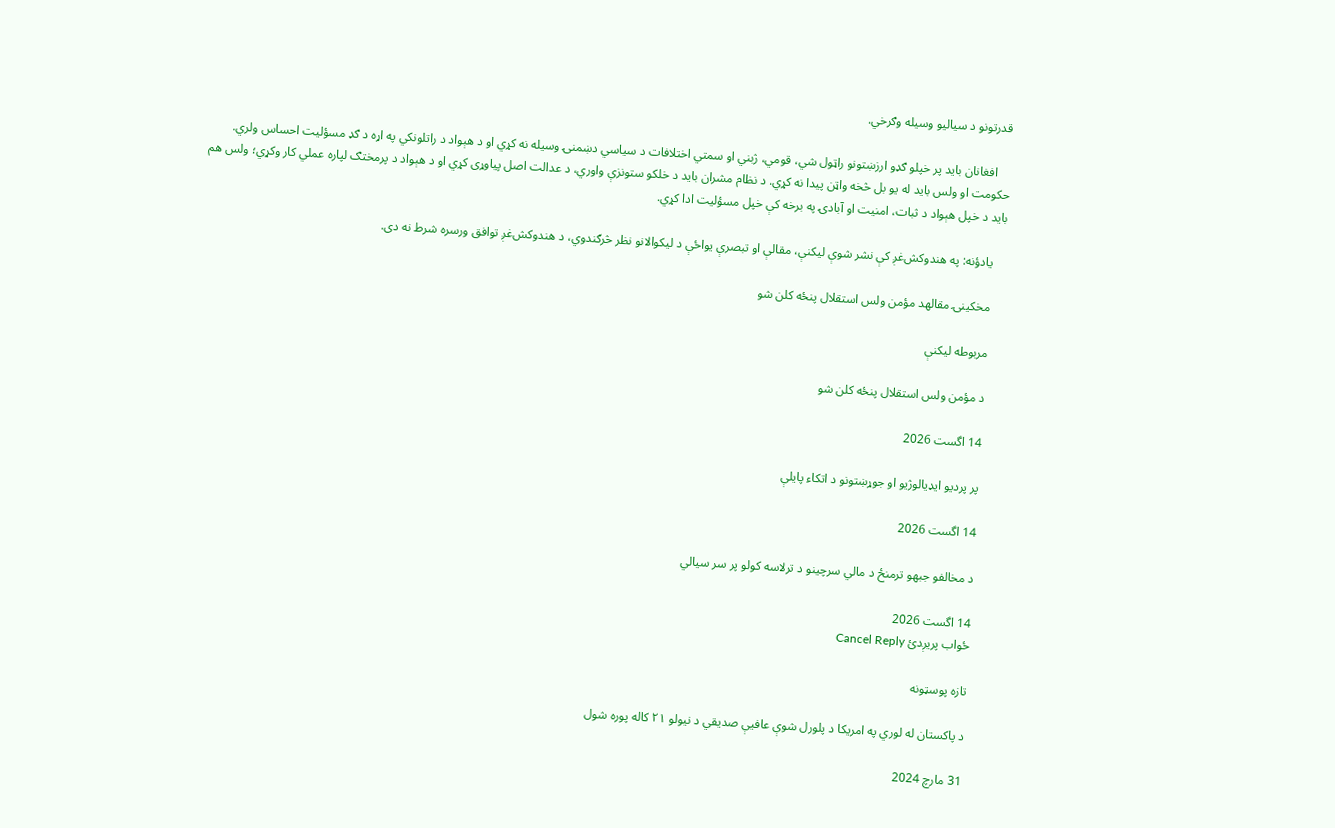قدرتونو د سیالیو وسیله وګرخي.

    افغانان باید پر خپلو ګډو ارزښتونو راټول شي، قومي، ژبني او سمتي اختلافات د سیاسي دښمنۍ وسیله نه کړي او د هېواد د راتلونکي په اړه د ګډ مسؤلیت احساس ولري. حکومت او ولس باید له یو بل څخه واټن پیدا نه کړي. د نظام مشران باید د خلکو ستونزې واوري، د عدالت اصل پیاوړی کړي او د هېواد د پرمختګ لپاره عملي کار وکړي؛ ولس هم باید د خپل هېواد د ثبات، امنیت او آبادۍ په برخه کې خپل مسؤلیت ادا کړي.

    یادؤنه: په هندوکش‌غږ کې نشر شوې لیکنې، مقالې او تبصرې یواځې د لیکوالانو نظر څرګندوي، د هندوکش‌غږ توافق ورسره شرط نه دی.

    مخکینۍ مقالهد مؤمن ولس استقلال پنځه کلن شو

    مربوطه لیکنې

    د مؤمن ولس استقلال پنځه کلن شو

    14 اگست 2026

    پر پردیو ایډیالوژیو او جوړښتونو د اتکاء پایلې

    14 اگست 2026

    د مخالفو جبهو ترمنځ د مالي سرچینو د ترلاسه کولو پر سر سیالي

    14 اگست 2026
    ځواب پریږدئ Cancel Reply

    تازه پوسټونه

    د پاکستان له لوري په امریکا د پلورل شوې عافیې صدیقي د نیولو ۲۱ کاله پوره شول

    31 مارچ 2024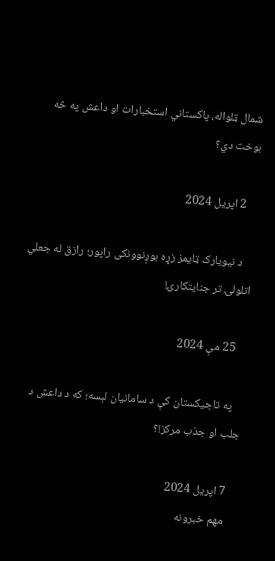شمال ټلواله، پاکستاني استخبارات او داعش په څه بوخت دي؟

    2 اپریل 2024

    د نیویارک ټایمز زړه بوږنوونکی راپور؛ رازق له جعلي اتلولۍ تر جنایتکارۍ!

    25 مې 2024

    په تاجیکستان کې د سامانیان لېسه؛ که د داعش د جلب او جذب مرکز!؟

    7 اپریل 2024
    مهم خبرونه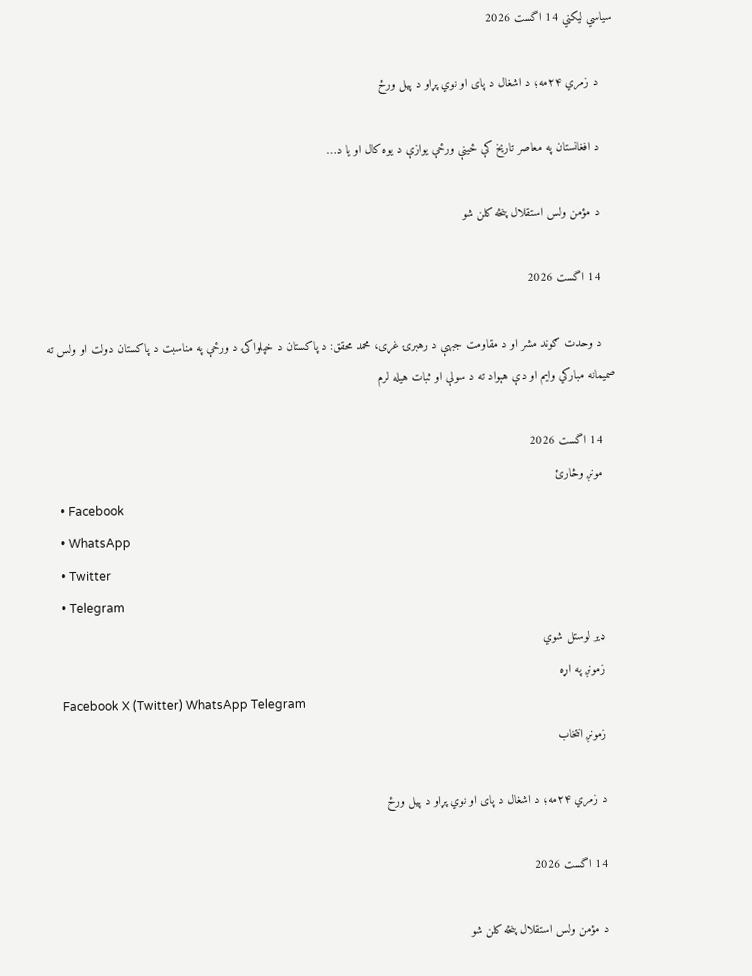سیاسي لیکني 14 اگست 2026

    د زمري ۲۴مه؛ د اشغال د پای او نوي پړاو د پیل ورځ

    د افغانستان په معاصر تاریخ کې ځینې ورځې یوازې د یوه کال او یا د…

    د مؤمن ولس استقلال پنځه کلن شو

    14 اگست 2026

    د وحدت ګوند مشر او د مقاومت جبهې د رهبرۍ غړی، محمد محقق: د پاکستان د خپلواکۍ د ورځې په مناسبت د پاکستان دولت او ولس ته صمیمانه مبارکي وايم او دې هېواد ته د سولې او ثبات هيله لرم

    14 اگست 2026
    مونږ وڅارئ
    • Facebook
    • WhatsApp
    • Twitter
    • Telegram
    ډیر لوستل شوي
    زمونږ په اړه
    Facebook X (Twitter) WhatsApp Telegram
    زمونږ انتخاب

    د زمري ۲۴مه؛ د اشغال د پای او نوي پړاو د پیل ورځ

    14 اگست 2026

    د مؤمن ولس استقلال پنځه کلن شو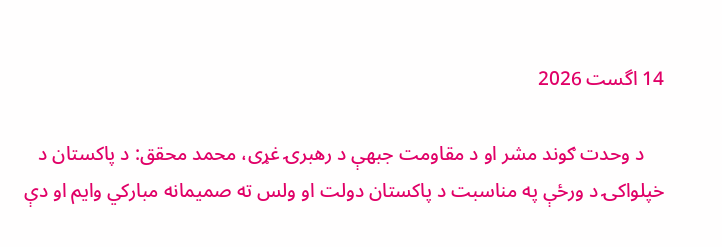14 اگست 2026

    د وحدت ګوند مشر او د مقاومت جبهې د رهبرۍ غړی، محمد محقق: د پاکستان د خپلواکۍ د ورځې په مناسبت د پاکستان دولت او ولس ته صمیمانه مبارکي وايم او دې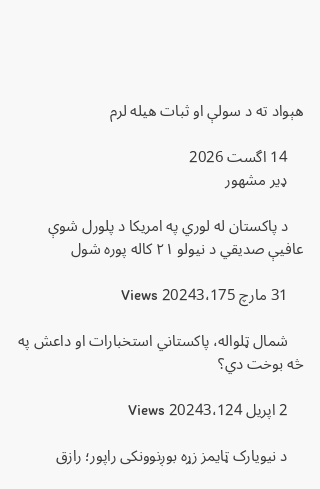هېواد ته د سولې او ثبات هيله لرم

    14 اگست 2026
    ډیر مشهور

    د پاکستان له لوري په امریکا د پلورل شوې عافیې صدیقي د نیولو ۲۱ کاله پوره شول

    31 مارچ 20243،175 Views

    شمال ټلواله، پاکستاني استخبارات او داعش په څه بوخت دي؟

    2 اپریل 20243،124 Views

    د نیویارک ټایمز زړه بوږنوونکی راپور؛ رازق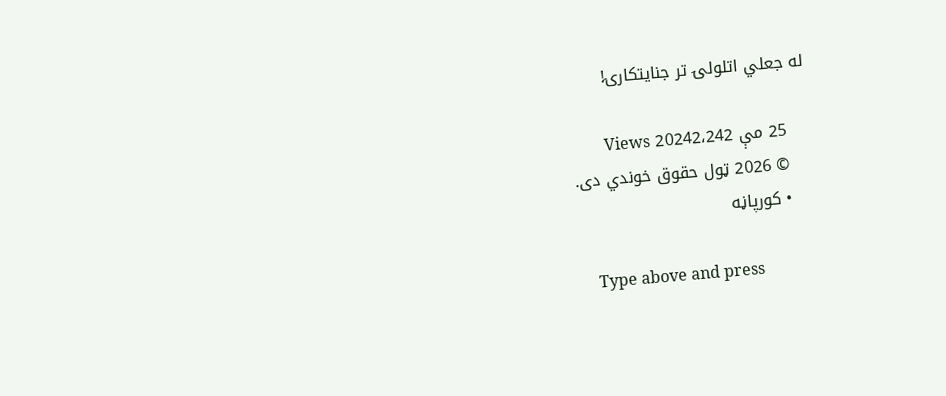له جعلي اتلولۍ تر جنایتکارۍ!

    25 مې 20242،242 Views
    © 2026 ټول حقوق خوندي دی.
    • کورپاڼه

    Type above and press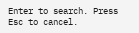Enter to search. Press Esc to cancel.